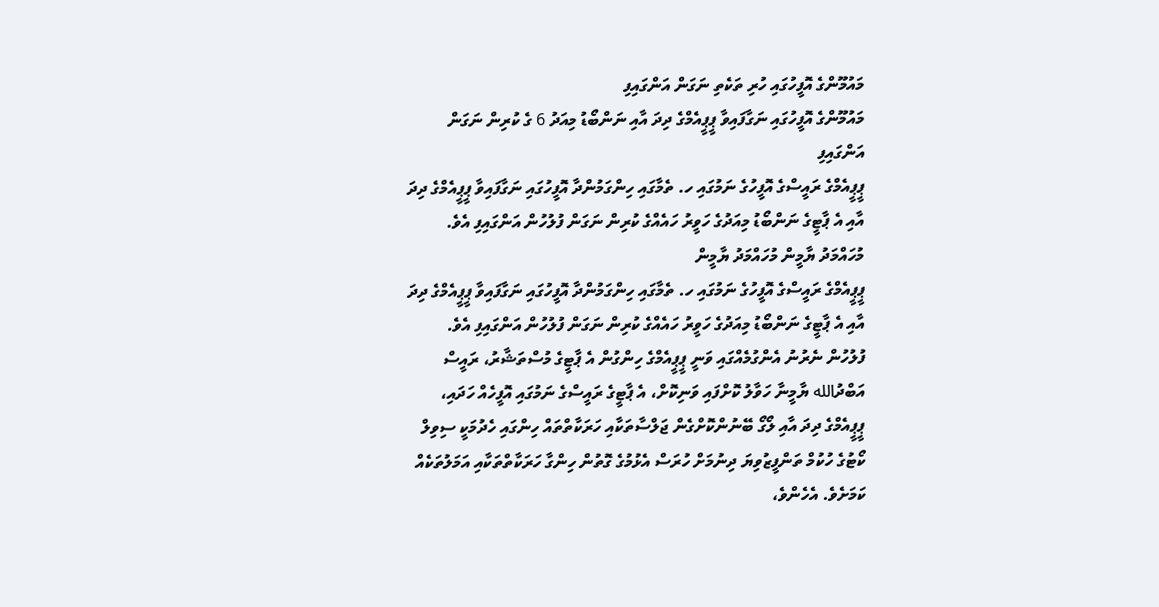މައުމޫންގެ އޮފީހުގައި ހުރި ތަކެތި ނަގަން އަންގައިފި
މައުމޫންގެ އޮފީހުގައި ނަގާފައިވާ ޕީޕީއެމްގެ ދިދަ އާއި ނަންބޯޑު މިއަދު 6 ގެ ކުރިން ނަގަން އަންގައިފި
ޕީޕީއެމްގެ ރައީސްގެ އޮފީހުގެ ނަމުގައި ހ. ތެމާގައި ހިންގަމުންދާ އޮފީހުގައި ނަގާފައިވާ ޕީޕީއެމްގެ ދިދަ އާއި އެ ޕާޓީގެ ނަންބޯޑު މިއަދުގެ ހަވީރު ހައެއްގެ ކުރިން ނަގަން ފުލުހުން އަންގައިފި އެވެ.
މުހައްމަދު ޔާމީން މުހައްމަދު ޔާމީން
ޕީޕީއެމްގެ ރައީސްގެ އޮފީހުގެ ނަމުގައި ހ. ތެމާގައި ހިންގަމުންދާ އޮފީހުގައި ނަގާފައިވާ ޕީޕީއެމްގެ ދިދަ އާއި އެ ޕާޓީގެ ނަންބޯޑު މިއަދުގެ ހަވީރު ހައެއްގެ ކުރިން ނަގަން ފުލުހުން އަންގައިފި އެވެ.
ފުލުހުން ނެރުނު އެންގުމެއްގައި ވަނީ ޕީޕީއެމްގެ ހިންގުން އެ ޕާޓީގެ މުސްތަޝާރު، ރައީސް އަބްދުالله ޔާމީނާ ހަވާލު ކޮށްފައި ވަނިކޮށް، އެ ޕާޓީގެ ރައީސްގެ ނަމުގައި އޮފީހެއް ހަދައި، ޕީޕީއެމްގެ ދިދަ އާއި ލޯގޯ ބޭނުންކޮށްގެން ޖަލްސާތަކާއި ހަރަކާތްތައް ހިންގައި ހެދުމަކީ ސިވިލް ކޯޓުގެ ހުކުމް ތަންފީޒުވިޔަ ދިނުމަށް ހުރަސް އެޅުމުގެ ގޮތުން ހިންގާ ހަރަކާތްތަކާއި އަމަލުތަކެއް ކަމަށެވެ. އެހެންވެ،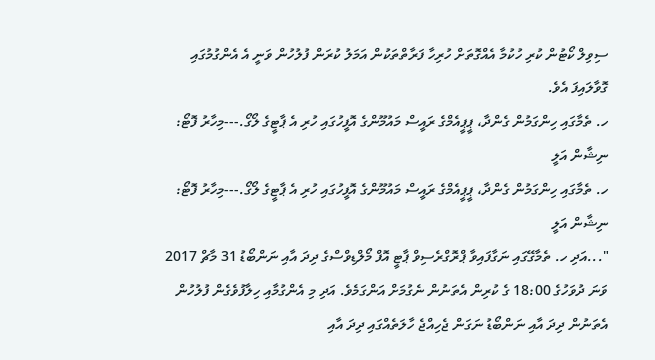ސިވިލް ކޯޓުން ކުރި ހުކުމާ އެއްގޮތަށް ހުރިހާ ފަރާތްތަކުން އަމަލު ކުރަން ފުލުހުން ވަނީ އެ އެންގުމުގައި ގޮވާލައިފަ އެވެ.
ހ. ތެމާގައި ހިންގަމުން ގެންދާ، ޕީޕީއެމްގެ ރައީސް މައުމޫންގެ އޮފީހުގައި ހުރި އެ ޕާޓީގެ ލޯގޯ.---މިހާރު ފޮޓޯ: ނިޝާން އަލީ
ހ. ތެމާގައި ހިންގަމުން ގެންދާ، ޕީޕީއެމްގެ ރައީސް މައުމޫންގެ އޮފީހުގައި ހުރި އެ ޕާޓީގެ ލޯގޯ.---މިހާރު ފޮޓޯ: ނިޝާން އަލީ
"...އަދި ހ. ތެމާގޭގައި ނަގާފައިވާ ޕްރޮގްރެސިވް ޕާޓީ އޮފް މޯލްޑިވްސްގެ ދިދަ އާއި ނަންބޯޑު 31 މާޗް 2017 ވަނަ ދުވަހުގެ 18:00 ގެ ކުރިން އެތަނުން ނެގުމަށް އަންގަމެވެ. އަދި މި އެންގުމާއި ހިލާފުވެގެން ފުލުހުން އެތަނުން ދިދަ އާއި ނަންބޯޑު ނަގަން ޖެހިއްޖެ ހާލަތެއްގައި ދިދަ އާއި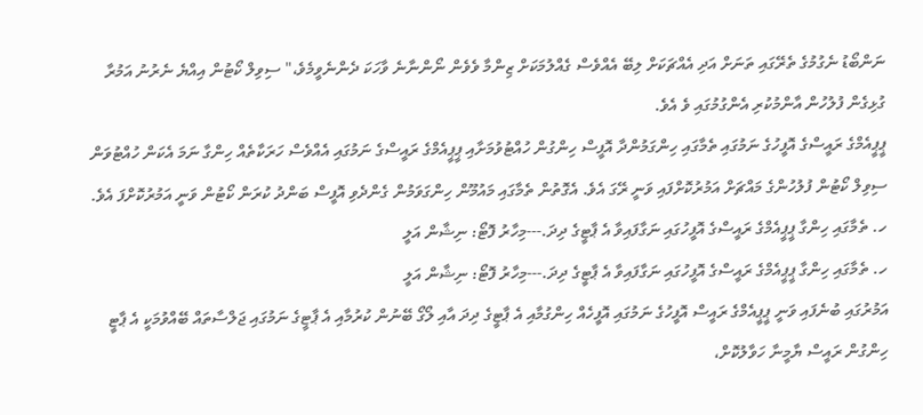ނަންބޯޑު ނެގުމުގެ ތެރޭގައި ތަނަށް އަދި އެއްޗަކަށް ލިބޭ އެއްވެސް ގެއްލުމަކަށް ޒިންމާ ވެވެން ނޯންނާނެ ވާހަކަ ދެންނެވީމެވެ،" ސިވިލް ކޯޓުން އިއްޔެ ނެރުނު އަމުރާ ގުޅިގެން ފުލުހުން އާންމުކުރި އެންގުމުގައި ވެ އެވެ.
ޕީޕީއެމްގެ ރައީސްގެ އޮފީހުގެ ނަމުގައި ތެމާގައި ހިންގަމުންދާ އޮފީސް ހިންގުން ހުއްޓުވުމަށާއި ޕީޕީއެމްގެ ރައީސްގެ ނަމުގައި އެއްވެސް ހަރަކާތެއް ހިންގާ ނަމަ އެކަން ހުއްޓުވަން ސިވިލް ކޯޓުން ފުލުހުންގެ މައްޗަށް އަމުރުކޮށްފައި ވަނީ ރޭގަ އެވެ. އެގޮތުން ތެމާގައި މައުމޫން ހިންގަވަމުން ގެންދެވި އޮފީސް ބަންދު ކުރަން ކޯޓުން ވަނީ އަމުރުކޮށްފަ އެވެ.
ހ. ތެމާގައި ހިންގާ ޕީޕީއެމްގެ ރައީސްގެ އޮފީހުގައި ނަގާފައިވާ އެ ޕާޓީގެ ދިދަ.---މިހާރު ފޮޓޯ: ނިޝާން އަލީ
ހ. ތެމާގައި ހިންގާ ޕީޕީއެމްގެ ރައީސްގެ އޮފީހުގައި ނަގާފައިވާ އެ ޕާޓީގެ ދިދަ.---މިހާރު ފޮޓޯ: ނިޝާން އަލީ
އަމުރުގައި ބުނެފައި ވަނީ ޕީޕީއެމްގެ ރައީސް އޮފީހުގެ ނަމުގައި އޮފީހެއް ހިންގުމާއި އެ ޕާޓީގެ ދިދަ އާއި ލޯގޯ ބޭނުން ކުރުމާއި އެ ޕާޓީގެ ނަމުގައި ޖަލްސާތައް ބޭއްވުމަކީ އެ ޕާޓީ ހިންގުން ރައީސް ޔާމީނާ ހަވާލުކޮށް،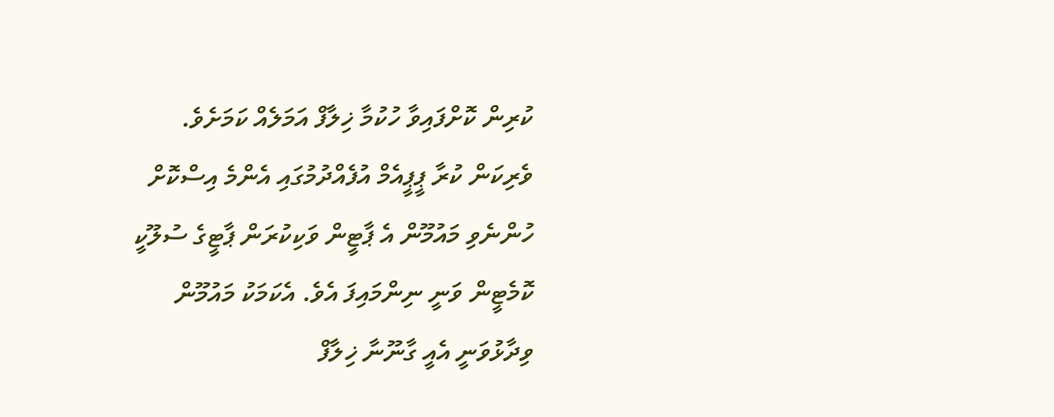ކުރިން ކޮށްފައިވާ ހުކުމާ ޚިލާފް އަމަލެއް ކަމަށެވެ.
ވެރިކަން ކުރާ ޕީޕީއެމް އުފެއްދުމުގައި އެންމެ އިސްކޮށް ހުންނެވި މައުމޫން އެ ޕާޓީން ވަކިކުރަން ޕާޓީގެ ސުލޫކީ ކޮމެޓީން ވަނީ ނިންމައިފަ އެވެ. އެކަމަކު މައުމޫން ވިދާޅުވަނީ އެއީ ގާނޫނާ ޚިލާފް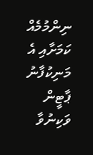ނިންމުމެއް ކަމަށާއި އެ މަނިކުފާނު ޕާޓީން ވަކިނުވާ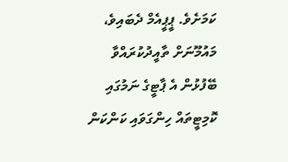ކަމަށެވެ. ޕީޕީއެމް ދެބައިވެ، މައުމޫނަށް ތާއީދުކުރައްވާ ބޭފުޅުން އެ ޕާޓީގެ ނަމުގައި ކޮމިޓީތައް ހިންގަވައި ކަންކަން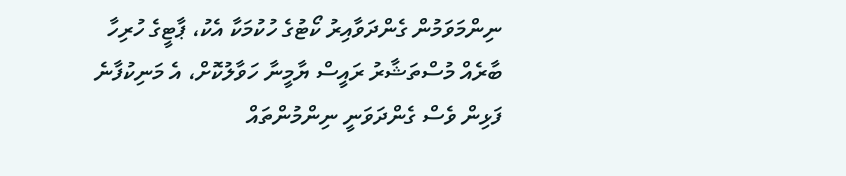ނިންމަވަމުން ގެންދަވާއިރު ކޯޓުގެ ހުކުމަކާ އެކު، ޕާޓީގެ ހުރިހާ ބާރެއް މުސްތަޝާރު ރައީސް ޔާމީނާ ހަވާލުކޮށް، އެ މަނިކުފާނެ ފަޅިން ވެސް ގެންދަވަނީ ނިންމުންތައް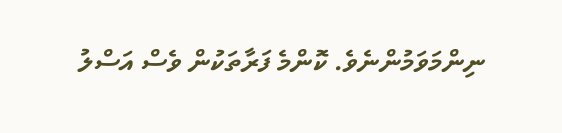ނިންމަވަމުންނެވެ. ކޮންމެ ފަރާތަކުން ވެސް އަސްލު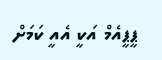ޕީޕީއެމް އަކީ އެއީ ކަމަށް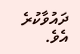ދައުވާކުރެ އެވެ.